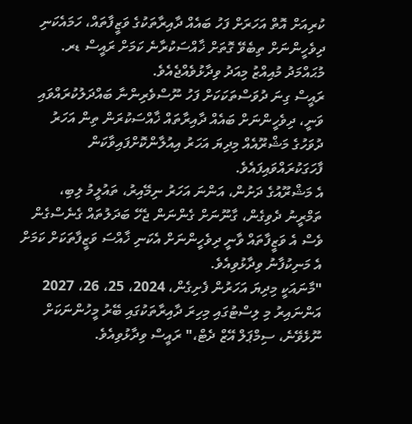ކުރިއަށް އޮތް އަހަރަށް ފަހު ބައެއް ދާއިރާތަކުގެ ވަޒީފާތައް، ހަމައެކަނި ދިވެހީންނަށް ތިބެވޭ ގޮތަށް ޚާއްސަކުރާނެ ކަމަށް ރައީސް ޑރ. މުޙައްމަދު މުއިއްޒު މިއަދު ވިދާޅުވެއްޖެއެވެ.
ރައީސް ގިނަ ދުވަސްތަކަކަށް ފަހު ނޫސްވެރިންނާ ބައްދަލުކުރައްވައި ވަނީ، ދިވެހީންނަށް ބައެއް ދާއިރާތައް ޚާއްސަކުރަން ތިން އަހަރު ދުވަހުގެ މަޝްރޫއެއް މިދިޔަ އަހަރު އިއުލާންކޮށްފައިވާކަން ފާހަގަކުރައްވައިފައެވެ.
އެ މަޝްރޫއުގެ ދަށުން، އަންނަ އަހަރު ނިމޭއިރު، ތައުލީމު ލިބި، ތަމްރީނު ދެވިގެން، ގާނޫނަށް ގެންނަން ޖެހޭ ބަދަލުތައް ގެނެސްގެން ވެސް އެ ވަޒީފާތައް ވާނީ ދިވެހީންނަށް އެކަނި ޚާއްސަ ވަޒީފާތަކަށް ކަމަށް އެ މަނިކުފާނު ވިދާޅުވިއެވެ.
"މާނައަކީ މިދިޔަ އަހަރުން ފެށިގެން، 2024، 25، 26، 2027 އަންނައިރު މި ލިސްޓުގައި މިހިރަ ދާއިރާތަކުގައި ބޭރު މީހުންނަކަށް ނޫޅެވޭނެ، ސިމްޕަލް އޭޒް ދެޓް،" ރައީސް ވިދާޅުވިއެވެ.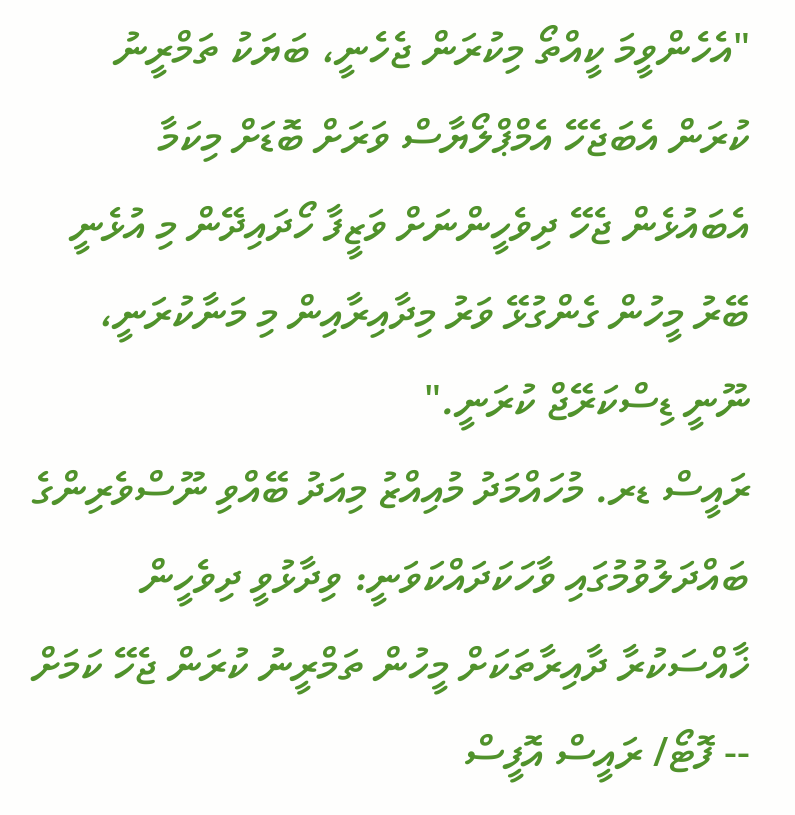"އެހެންވީމަ ކީއްތޯ މިކުރަން ޖެހެނީ، ބަޔަކު ތަމްރީނު ކުރަން އެބަޖެހޭ އެމްޕްލޯޔާސް ވަރަށް ބޮޑަށް މިކަމާ އެބައުޅެން ޖެހޭ ދިވެހީންނަށް ވަޒީފާ ހޯދައިދޭން މި އުޅެނީ ބޭރު މީހުން ގެންގުޅޭ ވަރު މިދާއިރާއިން މި މަނާކުރަނީ، ނޫނީ ޑިސްކަރޭޖް ކުރަނީ."
ރައީސް ޑރ. މުހައްމަދު މުއިއްޒު މިއަދު ބޭއްވި ނޫސްވެރިންގެ ބައްދަލުވުމުގައި ވާހަކަދައްކަވަނީ: ވިދާޅުވީ ދިވެހީން ޚާއްސަކުރާ ދާއިރާތަކަށް މީހުން ތަމްރީނު ކުރަން ޖެހޭ ކަމަށް -- ފޮޓޯ/ ރައީސް އޮފީސް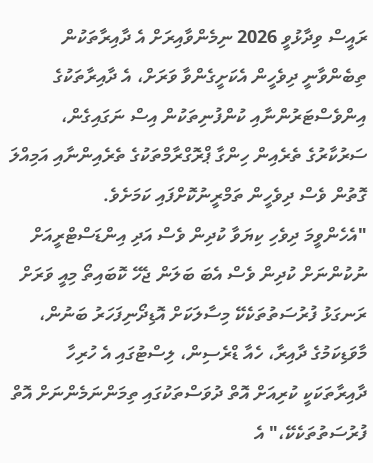ރައީސް ވިދާޅުވީ 2026 ނިމެންވާއިރަށް އެ ދާއިރާތަކުން ތިބެންވާނީ ދިވެހީން އެކަށީގެންވާ ވަރަށް، އެ ދާއިރާތަކުގެ އިންވެސްޓަރުންނާއި ކުންފުނިތަކުން އިސް ނަގައިގެން، ސަރުކާރުގެ ތެރެއިން ހިންގާ ޕްރޮގްރާމްތަކުގެ ތެރެއިންނާއި އަމިއްލަ ގޮތުން ވެސް ދިވެހީން ތަމްރީނުކޮށްފައި ކަމަށެވެ.
"އެހެންވީމަ ދިވެހި ކިޔަވާ ކުދިން ވެސް އަދި އިންޑަސްޓްރީއަށް ނުކުންނަށް ކުދިން ވެސް އެބަ ބަލަން ޖެހޭ ކޮބައިތޯ މިއީ ވަރަށް ރަނގަޅު ފުރުސަތުތަކެކޭ މިސާލަކަށް އޮޑިދޯނިފަހަރު ބަނުން، މާވަޑިކަމުގެ ދާއިރާ، ހެއާ ޑްރެސިން، ލިސްޓުގައި އެ ހުރިހާ ދާއިރާތަކަކީ ކުރިއަށް އޮތް ދުވަސްތަކުގައި ތިމަންނަމެންނަށް އޮތް ފުރުސަތުތަކެކޭ،" އެ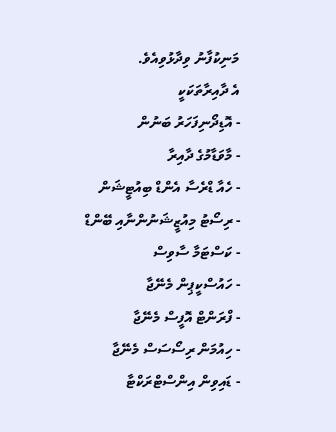މަނިކުފާނު ވިދާޅުވިއެވެ.
އެ ދާއިރާތަކަކީ
- އޮޑިދޯނިފަހަރު ބަނުން
- މާވަޑާމުގެ ދާއިރާ
- ހެއާ ޑްރެސާ އެންޑް ބިއުޓީޝަން
- ރިސޯޓު މިއުޒީޝަނުންނާއި ބޭންޑް
- ކަސްޓަމާ ސާވިސް
- ހައުސްކީޕިން މެނޭޖާ
- ފްރަންޓް އޮފީސް މެނޭޖާ
- ހިއުމަން ރިސޯސަސް މެނޭޖާ
- ޑައިވިން އިންސްޓްރަކްޓާ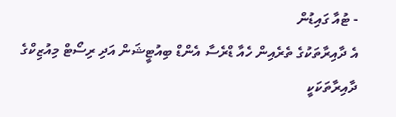- ޓުއާ ގައިޑުން
އެ ދާއިރާތަކުގެ ތެރެއިން ހެއާ ޑްރެސާ އެންޑް ބިއުޓީޝަން އަދި ރިސޯޓް މިއުޒިކްގެ ދާއިރާތަކަކީ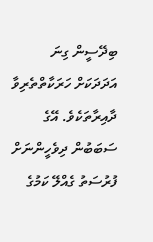ބިދޭސީން ގިނަ އަދަދަކަށް ހަރަކާތްތެރިވާ ދާއިރާތަކެވެ. އޭގެ ސަބަބުން ދިވެހީންނަށް ފުރުސަތު ގެއްލޭ ކަމުގެ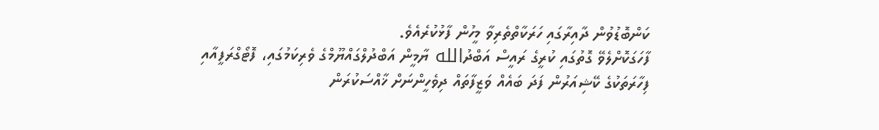ކަންބޮޑުވުން ދާއިރާގައި ހަރަކާތްތެރިވާ މީހުން ފާޅުކުރެއެވެ.
ފާހަގަކޮށްލެވޭ ގޮތުގައި ކުރީގެ ރައީސް އަބްދުالله ޔާމީން އަބްދުލްގައްޔޫމްގެ ވެރިކަމުގައި، ފޮޓޯގްރަފީއާއި ފިހާރަތަކުގެ ކޭޝިއަރުން ފަދަ ބައެއް ވަޒީފާތައް ދިވެހީންނަށް ޚާއްސަކުރަން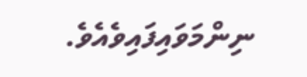ނިންމަވައިފައިވެއެވެ.